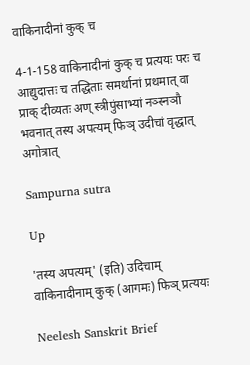वाकिनादीनां कुक् च

4-1-158 वाकिनादीनां कुक् च प्रत्ययः परः च आद्युदात्तः च तद्धिताः समर्थानां प्रथमात् वा प्राक् दीव्यतः अण् स्त्रीपुंसाभ्यां नञ्स्नञौ भवनात् तस्य अपत्यम् फिञ् उदीचां वृद्धात् अगोत्रात्

Sampurna sutra

Up

'तस्य अपत्यम्' (इति) उदिचाम् वाकिनादीनाम् कुक् (आगमः) फिञ् प्रत्ययः

Neelesh Sanskrit Brief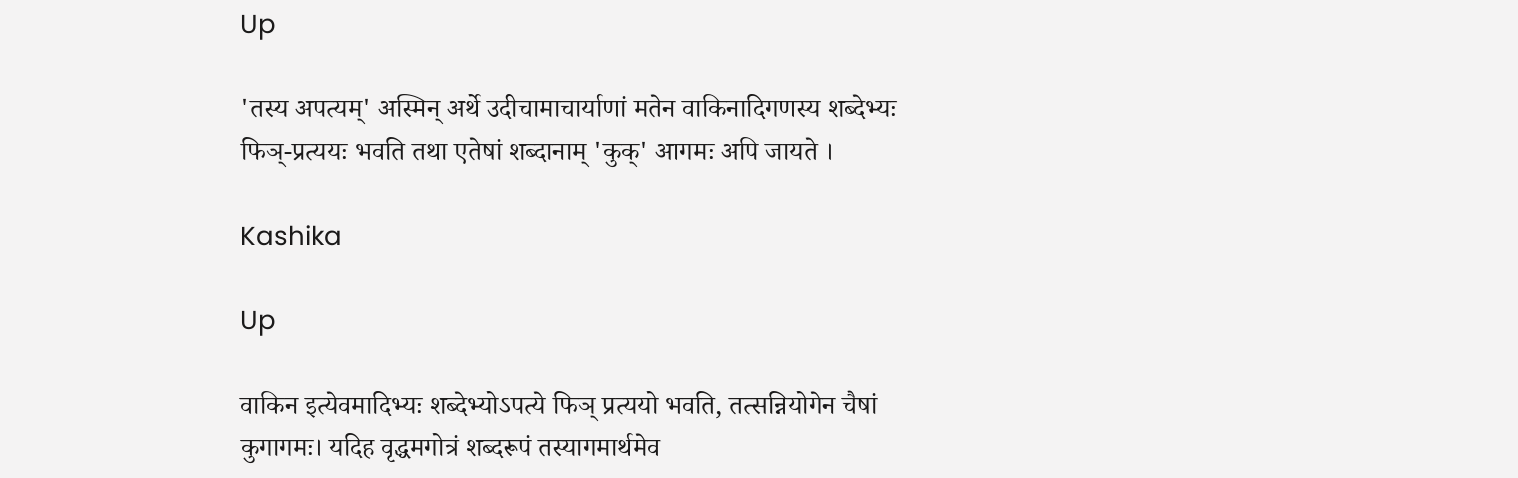Up

'तस्य अपत्यम्' अस्मिन् अर्थे उदीचामाचार्याणां मतेन वाकिनादिगणस्य शब्देभ्यः फिञ्-प्रत्ययः भवति तथा एतेषां शब्दानाम् 'कुक्' आगमः अपि जायते ।

Kashika

Up

वाकिन इत्येवमादिभ्यः शब्देभ्योऽपत्ये फिञ् प्रत्ययो भवति, तत्सन्नियोगेन चैषां कुगागमः। यदिह वृद्धमगोत्रं शब्दरूपं तस्यागमार्थमेव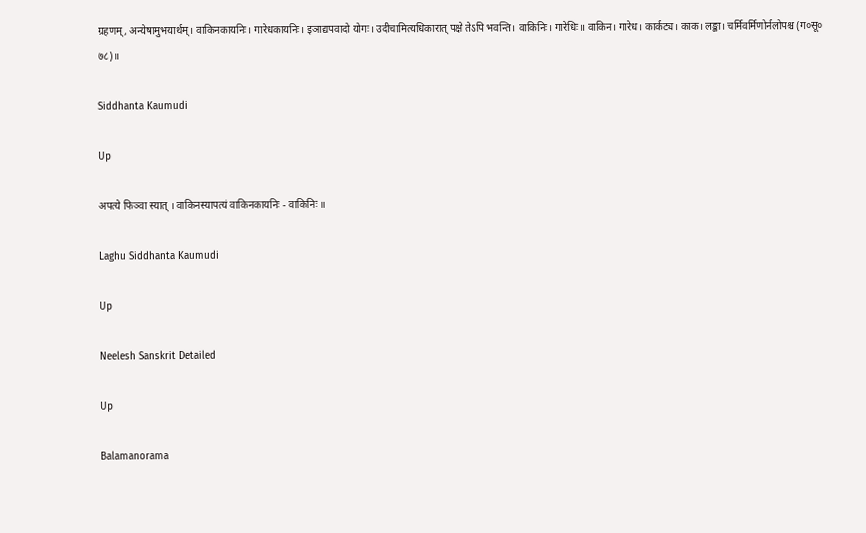ग्रहणम्, अन्येषामुभयार्थम्। वाकिनकायनिः। गारेधकायनिः। इञाद्यपवादो योगः। उदीचामित्यधिकारात् पक्षे तेऽपि भवन्ति। वाकिनिः। गारेधिः॥ वाकिन। गारेध। कार्कट्य। काक। लङ्का। चर्मिवर्मिणोर्नलोपश्च (ग०सू० ७८)॥

Siddhanta Kaumudi

Up

अपत्ये फिञ्वा स्यात् । वाकिनस्यापत्यं वाकिनकायनिः - वाकिनिः ॥

Laghu Siddhanta Kaumudi

Up

Neelesh Sanskrit Detailed

Up

Balamanorama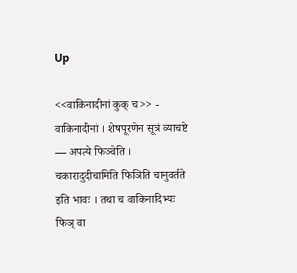Up

<<वाकिनादीनां कुक् च>> - वाकिनादीनां । शेषपूरणेन सूत्रं व्याचष्टे — अपत्ये फिञ्वेति । चकारादुदीचामिति फिञिति चानुवर्तते इति भावः । तथा च वाकिनादिभ्यः फिञ् वा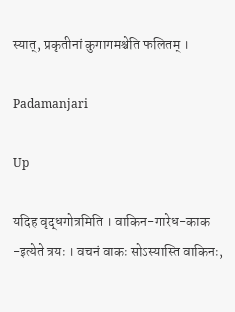स्यात्, प्रकृतीनां कुगागमश्चेति फलितम् ।

Padamanjari

Up

यदिह वृद्धगोत्रमिति । वाकिन-गारेध-काक -इत्येते त्रयः । वचनं वाकः सोऽस्यास्ति वाकिनः,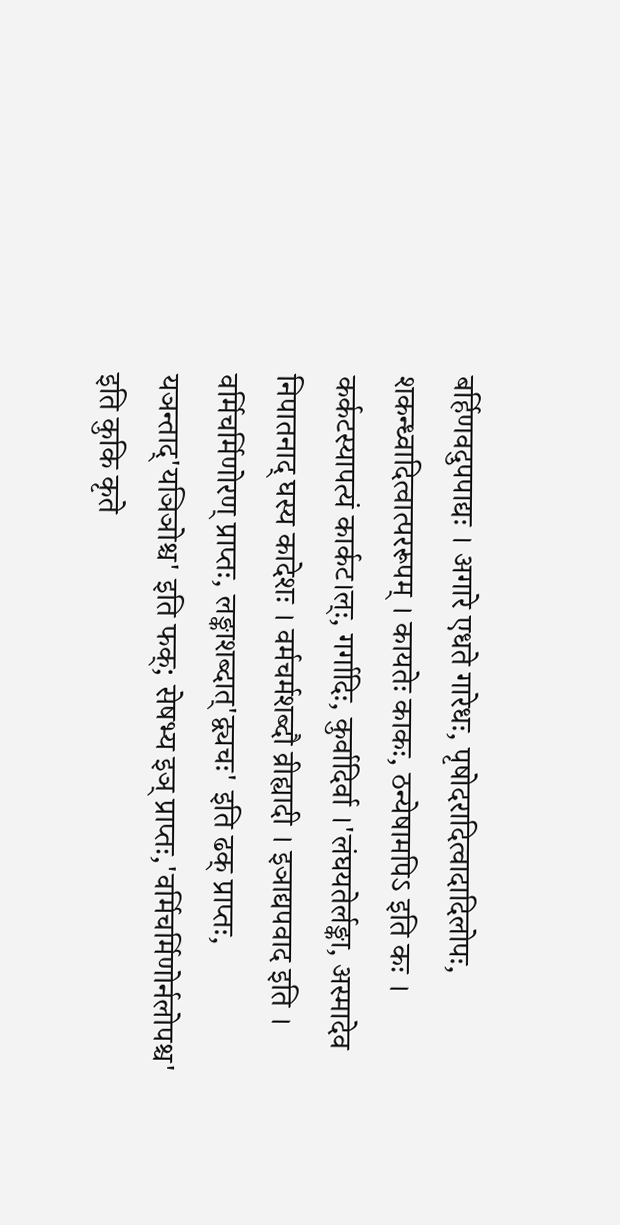बर्हिणवदुपपाद्यः । अगारे एधते गारेधः, पृषोदरादित्वादादिलोपः, शकन्ध्वादित्वात्पररूपम् । कायतेः काकः, ठन्येषामपिऽ इति कः । कर्कटस्यापत्यं कार्कट।ल्ः, गर्गादिः, कुर्वादिर्वा ।'लंघयतेर्लङ्का, अस्मादेव निपातनाद् घस्य कादेशः । वर्मचर्मशब्दौ व्रीह्यादी । इञाद्यपवाद इति । वर्मिचर्मिणोरण् प्राप्तः, लङ्काशब्दात्'द्व्यचः' इति ढक् प्राप्तः, यञन्ताद्'यञिञोश्च' इति फक्; सेषभ्य इञ् प्राप्तः,'वर्मिचर्मिणोर्नलोपश्च' इति कुकि कृते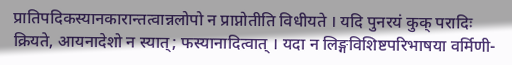प्रातिपदिकस्यानकारान्तत्वान्नलोपो न प्राप्नोतीति विधीयते । यदि पुनरयं कुक् परादिः क्रियते, आयनादेशो न स्यात्; फस्यानादित्वात् । यदा न लिङ्गविशिष्टपरिभाषया वर्मिणी-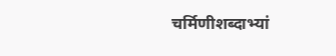चर्मिणीशब्दाभ्यां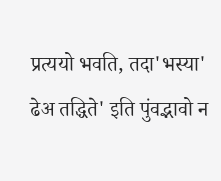प्रत्ययो भवति, तदा'भस्या' ढेअ तद्धिते' इति पुंवद्भावो न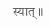स्यात् ॥